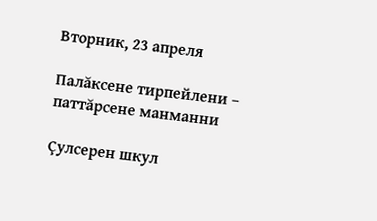Вторник, 23 апреля

Палăксене тирпейлени – паттăрсене манманни

Çулсерен шкул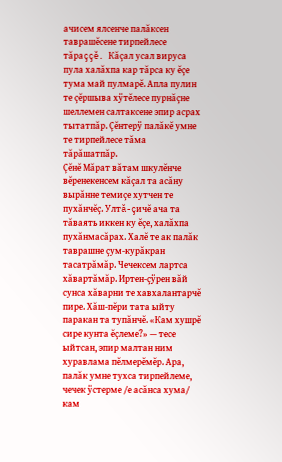ачисем ялсенче палăксен таврашĕсене тирпейлесе тăраççĕ. Кăçал усал вируса пула халăхпа кар тăрса ку ĕçе тума май пулмарĕ. Апла пулин те çĕршыва хÿтĕлесе пурнăçне шеллемен салтаксене эпир асрах тытатпăр. Çĕнтерÿ палăкĕ умне те тирпейлесе тăма тăрăшатпăр.
Çĕнĕ Мăрат вăтам шкулĕнче вĕренекенсем кăçал та асăну вырăнне темиçе хутчен те пухăнчĕç. Ултă-çичĕ ача та тăваять иккен ку ĕçе, халăхпа пухăнмасăрах. Халĕ те ак палăк таврашне çум-курăкран тасатрăмăр. Чечексем лартса хăвартăмăр. Иртен-çÿрен вăй сунса хăварни те хавхалантарчĕ пире. Хăш-пĕри тата ыйту паракан та тупăнчĕ. «Кам хушрĕ сире кунта ĕçлеме?» — тесе ыйтсан, эпир малтан ним хуравлама пĕлмерĕмĕр. Ара, палăк умне тухса тирпейлеме, чечек ÿстерме /е асăнса хума/ кам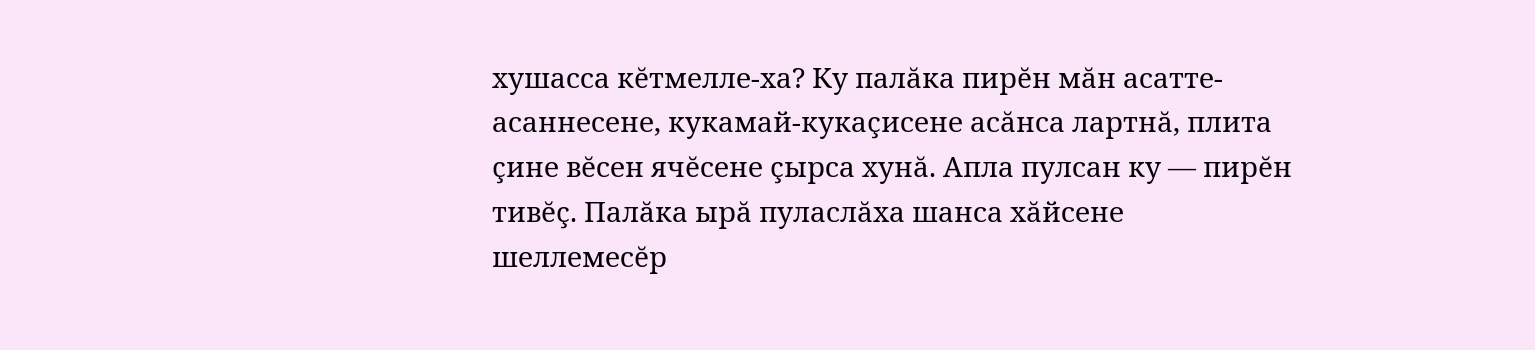хушасса кĕтмелле-ха? Ку палăка пирĕн мăн асатте-асаннесене, кукамай-кукаçисене асăнса лартнă, плита çине вĕсен ячĕсене çырса хунă. Апла пулсан ку — пирĕн тивĕç. Палăка ырă пуласлăха шанса хăйсене шеллемесĕр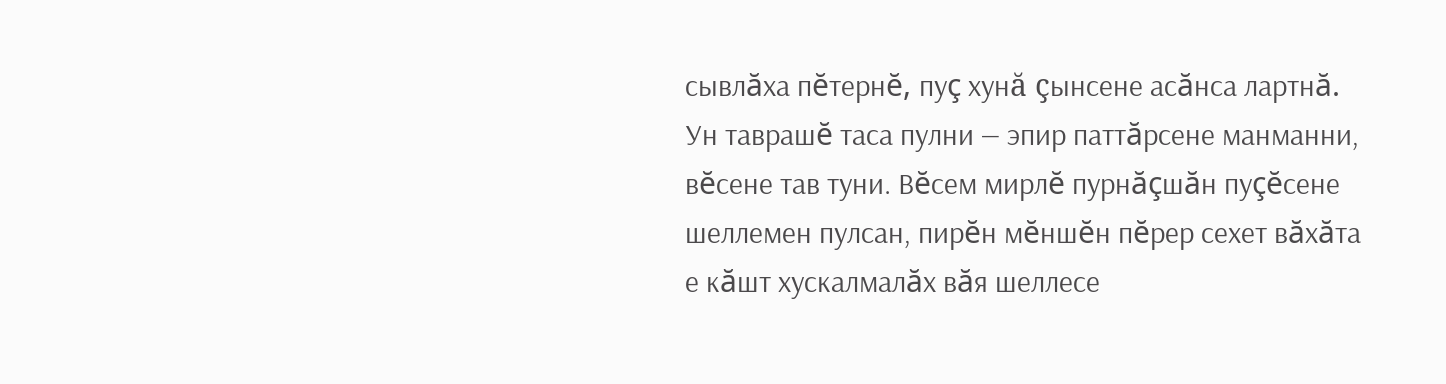сывлăха пĕтернĕ, пуç хунă çынсене асăнса лартнă. Ун таврашĕ таса пулни — эпир паттăрсене манманни, вĕсене тав туни. Вĕсем мирлĕ пурнăçшăн пуçĕсене шеллемен пулсан, пирĕн мĕншĕн пĕрер сехет вăхăта е кăшт хускалмалăх вăя шеллесе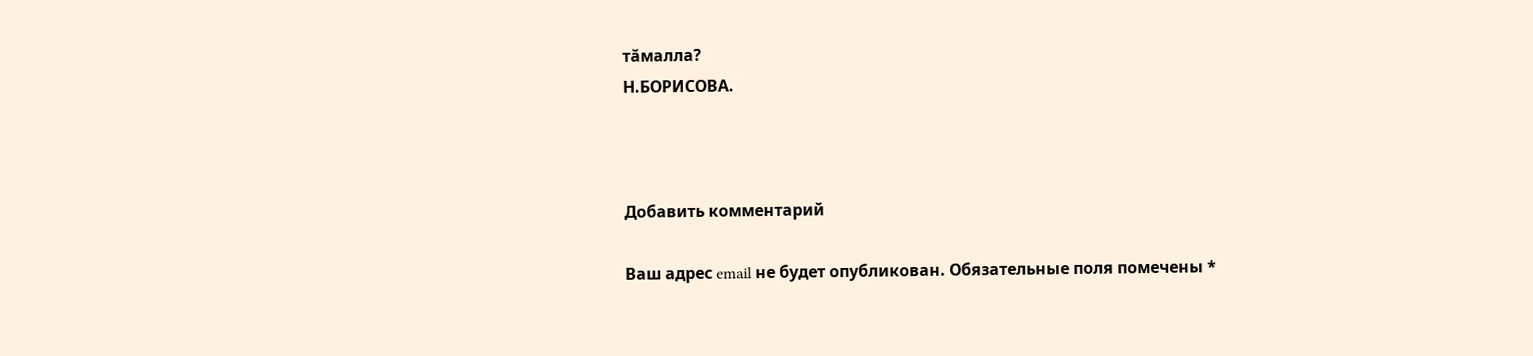тăмалла?
Н.БОРИСОВА.



Добавить комментарий

Ваш адрес email не будет опубликован. Обязательные поля помечены *